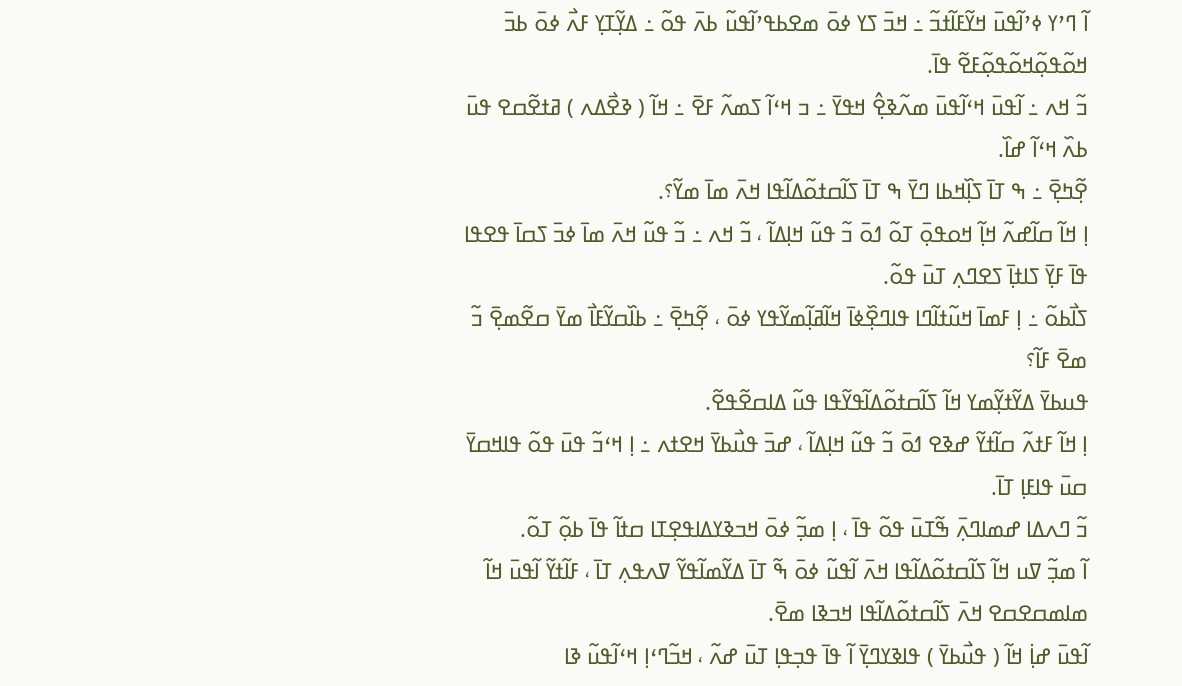ߊ߬ ߣߴߌ ߦߴߊ߬ߟߎ߫ ߞߌ߬ߓߊ߬ߙߏ߬ ߸ ߞߏ߫ ߖߌ ߦߋ߫ ߘߐߕߟߴߊ߬ߟߎ߬ ߕߍ߫ ߟߋ߬ ߸ ߡߌ߲߬ߠߌ߲ ߓߍ߯ ߦߋ߫ ߕߏ߫ ߞߋ߬ߟߋ߲߬ߞߋ߬ߟߋ߲߬ߓߐ߬ ߟߊ߫.
ߏ߬ ߞߍ ߸ ߊ߬ߟߎ߫ ߞߵߊ߬ߟߎ߫ ߘߍ߬ߢߐ߲߮ ߞߟߌ߫ ߸ ߏ ߞߵߊ߬ ߖߘߍ߬ ߓߐ߫ ߸ ߞߊ߬ ( ߢߐ߯ߡߍ ) ߥߙߐ߬ߛߐ ߟߎ߫ ߕߍ߰ ߞߵߊ߬ ߝߊ߰.
ߐ߲߬ߤߐ߲߫ ߸ ߒ ߠߊ߫ ߖߊ߲߰ߞߕߊ ߣߌ߫ ߒ ߠߊ߫ ߖߊ߬ߛߙߋ߬ߡߊ߬ߟߊ ߞߍ߫ ߘߊ߫ ߘߌ߬؟.
ߊ߲ ߞߊ߬ ߛߊ߬ߝߍ߬ ߞߊ߲߬ ߞߋߟߋ߲߫ ߠߋ߬ ߗߋ߫ ߏ߬ ߟߎ߬ ߞߊ߲ߡߊ߬ ، ߏ߬ ߞߍ ߸ ߏ߬ ߟߎ߬ ߞߍ߫ ߘߊ߫ ߦߏ߫ ߖߛߊ߫ ߟߐߟߊ ߟߊ߫ ߓߌ߲߫ ߖߊߙߊ߲߫ ߖߐߣߍ߲ ߠߎ߫ ߟߋ߬.
ߖߊ߯ߕߋ߬ ߸ ߊ߲ ߓߘߊ߫ ߞߎ߬ߙߊ߬ߣߊ ߟߊߣߐ߲߰ߦߊ߫ ߞߊ߬ߥߊ߲߬ߘߌ߬ߟߌ ߦߋ߫ ، ߐ߲߬ߤߐ߲߫ ߸ ߕߊ߰ߛߌ߬ߓߊ߯ ߘߌ߫ ߛߐ߬ߘߐ߲߫ ߏ߬ ߘߐ߫ ߓߊ߬؟
ߟߎߕߌ߫ ߡߌ߬ߙߌ߲߬ߘߌ ߞߊ߬ ߖߊ߬ߛߙߋ߬ߡߊ߬ߟߌ߬ߟߊ ߟߎ߬ ߡߊߛߐ߬ߟߐ߬.
ߊ߲ ߞߊ߬ ߓߙߍ߬ ߛߊ߬ߙߌ߬ ߝߢߐ ߗߋ߫ ߏ߬ ߟߎ߬ ߞߊ߲ߡߊ߬ ، ߝߏ߫ ߟߎ߯ߕߌ߫ ߞߐߙߍ ߸ ߊ߲ ߞߵߏ߬ ߟߎ߫ ߟߋ߬ ߟߊߞߛߌ߫ ߛߎ߫ ߟߊߓߊ߲ ߠߊ߫.
ߏ߬ ߣߍߡߊ ߝߘߊߣߍ߲߫ ߒ߬ߠߎ߫ ߟߋ߬ ߟߊ߫ ، ߊ߲ ߘߏ߲߬ ߦߋ߫ ߞߏߢߌߡߊߟߐ߲ߠߊ ߛߙߊ߬ ߟߊ߫ ߕߋ߲߬ ߠߋ߬.
ߊ߬ ߘߏ߲߬ ߜߎ ߞߊ߬ ߖߊ߬ߛߙߋ߬ߡߊ߬ߟߊ ߞߍ߫ ߊ߬ߟߎ߬ ߦߋ߫ ߒ߬ ߠߊ߫ ߡߌ߬ߘߊ߬ߟߌ߬ ߜߍߟߍ߲ ߠߊ߫ ، ߓߊ߬ߙߌ߬ ߊ߬ߟߎ߫ ߞߊ߬ ߘߊߘߛߐߛߐ ߞߍ߫ ߖߊ߬ߛߙߋ߬ߡߊ߬ߟߊ ߞߏߢߊ ߘߐ߫.
ߊ߬ߟߎ߫ ߝߊ߲߭ ߞߊ߬ ( ߟߎ߯ߕߌ߫ ) ߟߊߢߌߣߌ߲߫ ߊ߬ ߟߊ߫ ߟߏ߲ߟߊ߲ ߠߎ߫ ߝߍ߬ ، ߞߏ߬ߣߵߊ߲ ߞߵߊ߬ߟߎ߬ ߢߊ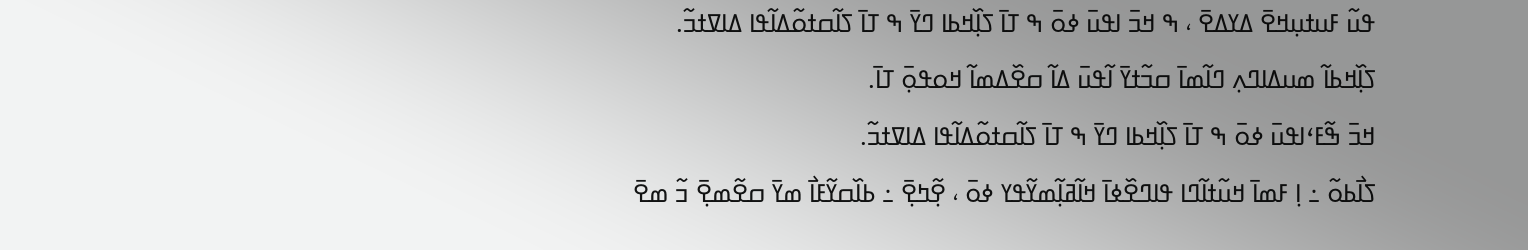ߟߎ߬ ߓߎߙߎ߲ߞߐ߫ ߡߌߡߐ߫ ، ߒ ߞߏ߫ ߊߟߎ߫ ߦߋ߫ ߒ ߠߊ߫ ߖߊ߲߰ߞߕߊ ߣߌ߫ ߒ ߠߊ߫ ߖߊ߬ߛߙߋ߬ߡߊ߬ߟߊ ߡߊߜߙߏ߬.
ߖߊ߲߰ߞߕߊ߬ ߘߎߡߊߣߍ߲ ߣߊ߬ߘߊ߫ ߛߏ߬ߙߌ߫ ߊ߬ߟߎ߫ ߡߊ߬ ߛߐ߰ߡߘߊ߬ ߞߋߟߋ߲߫ ߠߊ߫.
ߞߏ߫ ߒ߬ߓߵߊߟߎ߫ ߦߋ߫ ߒ ߠߊ߫ ߖߊ߲߰ߞߕߊ ߣߌ߫ ߒ ߠߊ߫ ߖߊ߬ߛߙߋ߬ߡߊ߬ߟߊ ߡߊߜߙߏ߬.
ߖߊ߯ߕߋ߬ ߸ ߊ߲ ߓߘߊ߫ ߞߎ߬ߙߊ߬ߣߊ ߟߊߣߐ߰ߦߊ߫ ߞߊ߬ߥߊ߲߬ߘߌ߬ߟߌ ߦߋ߫ ، ߐ߲߬ߤߐ߲߫ ߸ ߕߊ߰ߛߌ߬ߓߊ߯ ߘߌ߫ ߛߐ߬ߘߐ߲߫ ߏ߬ ߘߐ߫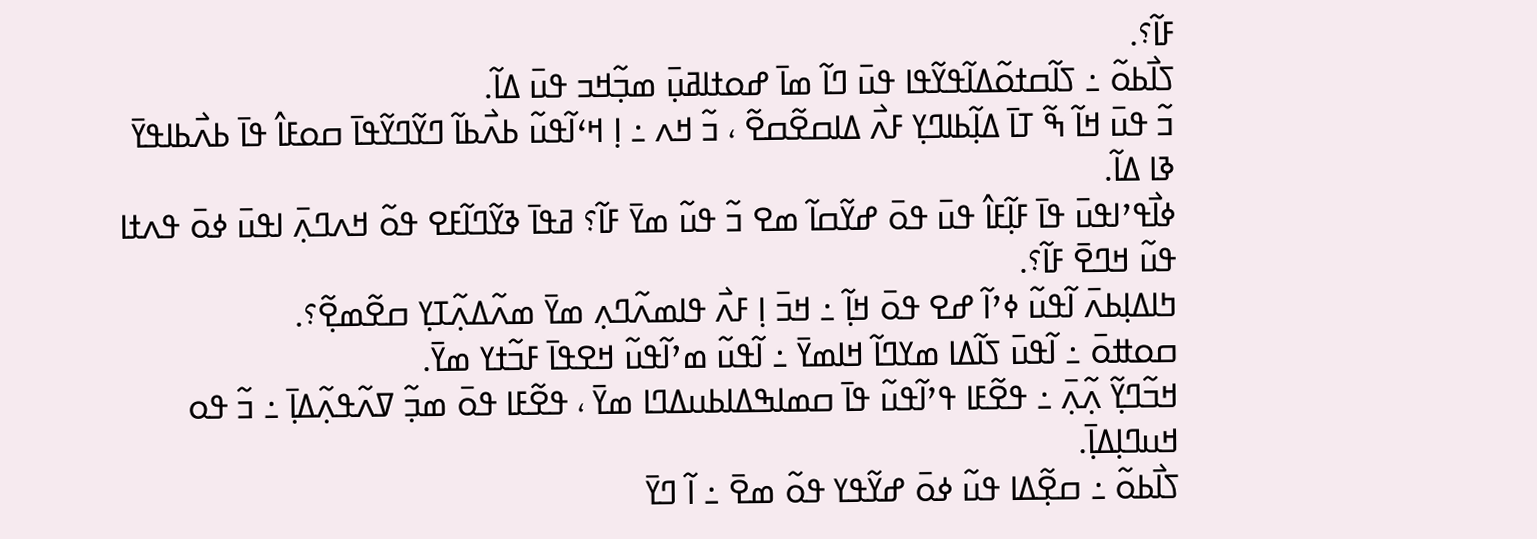ߓߊ߬؟.
ߖߊ߯ߕߋ߬ ߸ ߖߊ߬ߛߙߋ߬ߡߊ߬ߟߌ߬ߟߊ ߟߎ߫ ߣߊ߬ ߘߊ߫ ߝߋߙߊߥߎ߲߫ ߘߏ߲߬ߞߏ ߟߎ߫ ߡߊ߬.
ߏ߬ ߟߎ߫ ߞߊ߬ ߒ߬ ߠߊ߫ ߡߊ߲߬ߕߊߣߌ߲ ߓߍ߯ ߡߊߛߐ߬ߛߐ߬ ، ߏ߬ ߞߍ ߸ ߊ߲ ߞߵߊ߬ߟߎ߬ ߕߍ߯ߕߊ߬ ߣߌ߬ߣߌ߬ߟߊ߫ ߛߋߓߊ߮ ߟߊ߫ ߕߍ߯ߕߊߟߌ߫ ߢߊ ߡߊ߬.
ߦߊ߯ߟߴߊߟߎ߫ ߟߊ߫ ߓߊ߲߬ߓߊ߮ ߟߎ߫ ߟߋ߫ ߝߌ߬ߛߊ߬ ߘߐ ߏ߬ ߟߎ߬ ߘߌ߫ ߓߊ߬؟ ߥߟߊ߫ ߢߌ߬ߣߊ߬ߓߐ ߟߋ߬ ߞߍߣߍ߲߫ ߊߟߎ߫ ߦߋ߫ ߟߍߙߊ ߟߎ߬ ߞߣߐ߫ ߓߊ߬؟.
ߤߊߡߊ߲ߕߍ߫ ߊ߬ߟߎ߬ ߦߴߊ߬ ߝߐ ߟߋ߫ ߞߊ߲߬ ߸ ߞߏ߫ ߊ߲ ߓߍ߯ ߟߊߘߍ߬ߣߍ߲ ߘߌ߫ ߘߍ߬ߡߍ߲߬ߠߌ߲ ߛߐ߬ߘߐ߲߬؟.
ߛߋߚߋ߫ ߸ ߊ߬ߟߎ߫ ߖߊ߬ߡߊ ߘߌߣߊ߬ ߞߊߘߌ߫ ߸ ߊ߬ߟߎ߬ ߘߴߊ߬ߟߎ߬ ߞߐߟߊ߫ ߓߏ߬ߙߌ ߘߌ߫.
ߞߏ߬ߣߌ߲߬ ߍ߲߬ߍ߲߫ ߸ ߟߐ߬ߓߊ ߟߴߊ߬ߟߎ߬ ߟߊ߫ ߛߘߊߒߡߊߕߎߡߣߊ ߘߌ߫ ، ߟߐ߬ߓߊ ߟߋ߫ ߘߏ߲߬ ߜߍ߬ߟߍ߲߬ߡߊ߲߫ ߸ ߏ߬ ߟߋ ߞߎߣߊ߲ߡߊ߲߫.
ߖߊ߯ߕߋ߬ ߸ ߛߐ߲߬ߡߊ ߟߎ߬ ߦߋ߫ ߝߌ߬ߟߌ ߟߋ߬ ߘߐ߫ ߸ ߊ߬ ߣߌ߫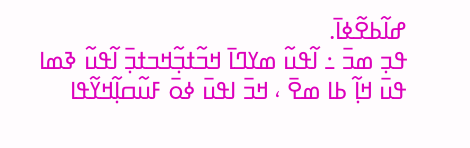ߝߊ߬ߕߐ߬ߦߊ߫.
ߟߏ߲ ߘߏ߫ ߸ ߊ߬ߟߎ߬ ߘߌߣߊ߫ ߞߏ߬ߙߏ߲߬ߞߏߙߏ߲߫ ߊ߬ߟߎ߬ ߢߘߊ ߟߎ߫ ߞߊ߲߬ ߕߊ ߘߐ߫ ، ߞߏ߫ ߊߟߎ߫ ߦߋ߫ ߓߎ߬ߛߊ߲߬ߞߌ߬ߟߊ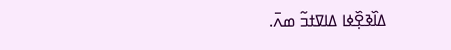ߡߊ߰ߢߐ߲߰ߦߊ ߡߊߜߙߏ߬ ߘߍ߫.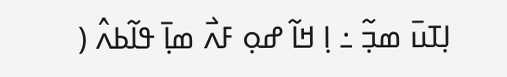ߊ߲ߠߎ߫ ߘߏ߲߬ ߸ ߊ߲ ߞߊ߬ ߝߋ߲ ߓߍ߯ ߘߊ߲߫ ߟߊ߬ߕߍ߮ (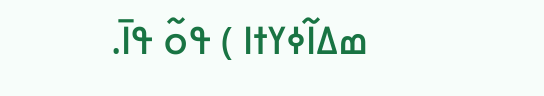ߘߡߊ߬ߦߌߙߊ ) ߟߋ߬ ߟߊ߫.